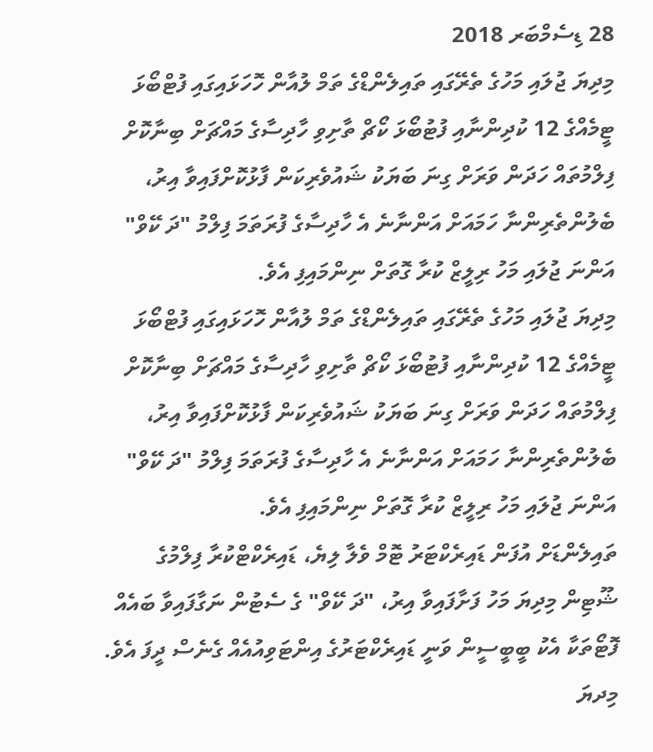28 ޑިސެމްބަރ 2018
މިދިޔަ ޖުލައި މަހުގެ ތެރޭގައި ތައިލެންޑްގެ ތަމް ލުއާން ހޮހަޅައިގައި ފުޓްބޯޅަ ޓީމެއްގެ 12 ކުދިންނާއި ފުޓުބޯޅަ ކޯޗް ތާށިވި ހާދިސާގެ މައްޗަށް ބިނާކޮށް ފިލްމުތައް ހަދަން ވަރަށް ގިނަ ބަޔަކު ޝައުވެރިކަން ފާޅުކޮށްފައިވާ އިރު، ބެލުންތެރިންނާ ހަމައަށް އަންނާނެ އެ ހާދިސާގެ ފުރަތަމަ ފިލްމު "ދަ ކޭވް" އަންނަ ޖުލައި މަހު ރިލީޒް ކުރާ ގޮތަށް ނިންމައިފި އެވެ.
މިދިޔަ ޖުލައި މަހުގެ ތެރޭގައި ތައިލެންޑްގެ ތަމް ލުއާން ހޮހަޅައިގައި ފުޓްބޯޅަ ޓީމެއްގެ 12 ކުދިންނާއި ފުޓުބޯޅަ ކޯޗް ތާށިވި ހާދިސާގެ މައްޗަށް ބިނާކޮށް ފިލްމުތައް ހަދަން ވަރަށް ގިނަ ބަޔަކު ޝައުވެރިކަން ފާޅުކޮށްފައިވާ އިރު، ބެލުންތެރިންނާ ހަމައަށް އަންނާނެ އެ ހާދިސާގެ ފުރަތަމަ ފިލްމު "ދަ ކޭވް" އަންނަ ޖުލައި މަހު ރިލީޒް ކުރާ ގޮތަށް ނިންމައިފި އެވެ.
ތައިލެންޑަށް އުފަން ޑައިރެކްޓަރު ޓޮމް ވެލާ ލިޔެ، ޑައިރެކްޓްކުރާ ފިލްމުގެ ޝޫޓިން މިދިޔަ މަހު ފަށާފައިވާ އިރު، "ދަ ކޭވް" ގެ ސެޓުން ނަގާފައިވާ ބައެއް ފޮޓޯތަކާ އެކު ބީބީސީން ވަނީ ޑައިރެކްޓަރުގެ އިންޓަވިއުއެއް ގެނެސް ދީފަ އެވެ.
މިދޔަ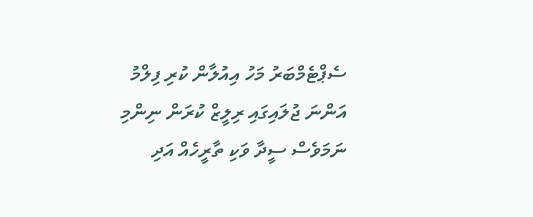ސެޕްޓެމްބަރު މަހު އިއުލާން ކުރި ފިލްމު އަންނަ ޖުލައިގައި ރިލީޒް ކުރަން ނިންމި ނަމަވެސް ސީދާ ވަކި ތާރީހެއް އަދި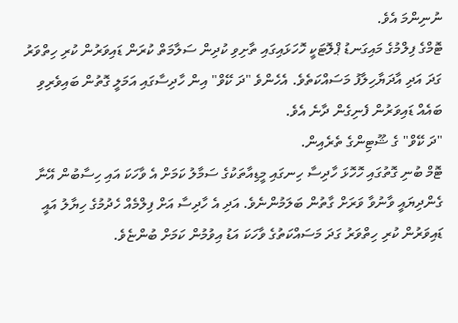ނުނިންމަ އެވެ.
ޓޮމްގެ ފިލްމުގެ މައިގަނޑު ޕްލޮޓަކީ ހޮހަޅައިގައި ތާށިވި ކުދިން ސަލާމަތް ކުރަން ޑައިވަރުން ކުރި ހިތްވަރު ގަދަ އަދި އާދަޔާހިލާފު މަސައްކަތެވެ. އެހެންވެ "ދަ ކޭވް" އިން ހާދިސާގައި އަމަލީ ގޮތުން ބައިވެރިވި ބައެއް ޑައިވަރުން ފެނިގެން ދާނެ އެވެ.
"ދަ ކޭވް" ގެ ޝޫޓިންގެ ތެރެއިން.
ޓޮމް ބުނި ގޮތުގައި ހޮހޮޅަ ހާދިސާ ހިނގައި މީޑިއާތަކުގެ ސަމާލު ކަމަށް އެ ވާހަކަ އައި ހިސާބުން އޭނާ ގެންދިޔައީ ވާނުވާ ވަރަށް ގާތުން ބަލަމުންނެވެ. އަދި އެ ހާދިސާ އަށް ފިލްމެއް ހެދުމުގެ ހިޔާލު އައީ ޑައިވަރުން ކުރި ހިތްވަރު ގަދަ މަސައްކަތުގެ ވާހަކަ އަޑު އިވުމުން ކަމަށް ބުންޏެވެ.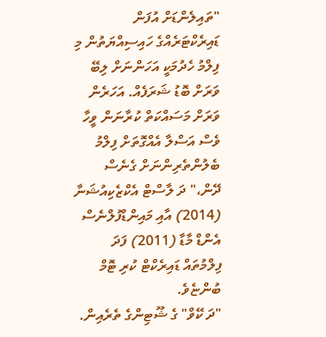"ތައިލެންޑަށް އުފަން ޑައިރެކްޓަރެއްގެ ހައިސިއްޔަތުން މި ފިލްމު ހެދުމަކީ އަހަންނަށް ލިބޭ ވަރަށް ބޮޑު ޝަރަފެއް. އަހަރެން ވަރަށް މަސައްކަތް ކުރާނަން ވީހާ ވެސް އަސްލާ އެއްގޮތަށް ފިލްމު ބެލުންތެރިންނަށް ގެނެސް ދޭން،" ދަ ލާސްޓް އެކްޒެކިއުޝަނާ (2014) އާއި މައިންޑްފުލްނެސް އެންޑް މާޑާ (2011) ފަދަ ފިލްމުތައް ޑައިރެކްޓް ކުރި ޓޮމް ބުންޏެވެ.
"ދަ ކޭވް" ގެ ޝޫޓިންގެ ތެރެއިން.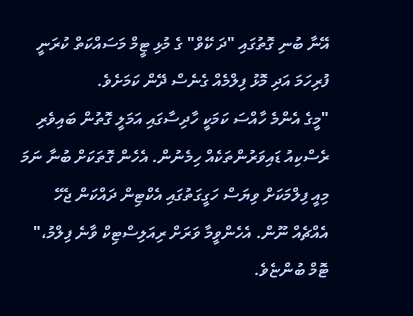އޭނާ ބުނި ގޮތުގައި "ދަ ކޭވް" ގެ މުޅި ޓީމް މަސައްކަތް ކުރަނީ ފުރިހަމަ އަދި މޮޅު ފިލްމެއް ގެނެސް ދޭން ކަމަށެވެ.
"މީގެ އެންމެ ހާއްސަ ކަމަކީ ހާދިސާގައި އަމަލީ ގޮތުން ބައިވެރި ރެސްކިއު ޑައިވަރުންތަކެއް ހިމެނުން. އެހެން ގޮތަކަށް ބުނާ ނަމަ މިއީ ފިލްމަކަށް ވިޔަސް ހަގީގަތުގައި އެކްޓިން ދައްކަން ޖެހޭ އެއްޗެއް ނޫން. އެހެންވީމާ ވަރަށް ރިއަލިސްޓިކް ވާނެ ފިލްމު،" ޓޮމް ބުންޏެވެ.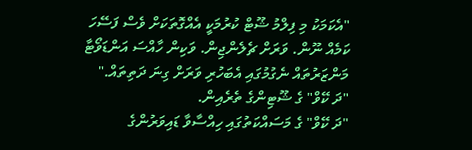"އެކަމަކު މި ފިލްމު ޝޫޓް ކުރުމަކީ އެއްގޮތަކަށް ވެސް ފަސޭހަ ކަމެއް ނޫން. ވަރަށް ޗެލެންޖިން. ވަކިން ހާއްސަ އަންޑަވޯޓާ މަންޒަރުތައް ނެގުމުގައި އެބަހުރި ވަރަށް ގިނަ ދަތިތައް."
"ދަ ކޭވް" ގެ ޝޫޓިންގެ ތެރެއިން.
"ދަ ކޭވް" ގެ މަސައްކަތުގައި ހިއްސާވާ ޑައިވަރުންގެ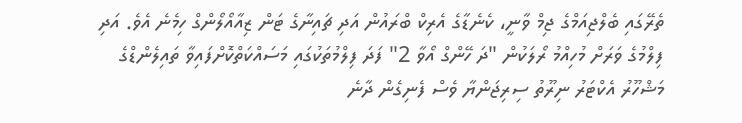ތެރޭގައި ބެލްޖިއަމްގެ ޖިމް ވާނީ، ކެނެޑާގެ އެރިކް ބްރައުން އަދި ޗައިނާގެ ޓަން ޒިއާއޯލޯންގް ހިމެނެ އެވެ. އަދި ފިލްމުގެ ވަރަށް މުހިއްމު ރޯލަކުން "ދަ ހޭންގް އޯވާ 2" ފަދަ ފިލްމުތަކުގައި މަސައްކަތްކޮށްފައިވާ ތައިލެންޑްގެ މަޝްހޫރު އެކްޓަރު ނިރޫތު ސިރިޖަންޔާ ވެސް ފެނިގެން ދާނެ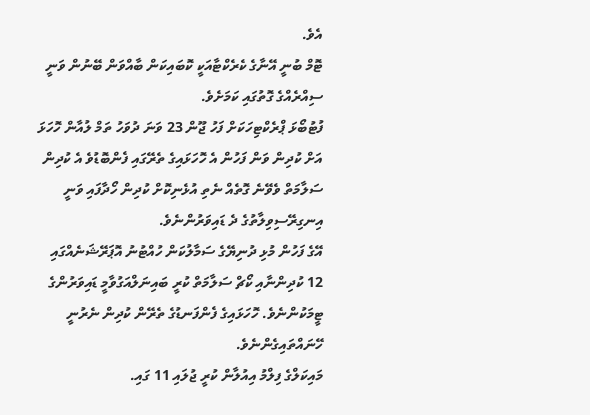އެވެ.
ޓޮމް ބުނީ އޭނާގެ ކެރެކްޓާއަކީ ކޮބައިކަން ބާއްވަން ބޭނުން ވަނީ ސިއްރެއްގެ ގޮތުގައި ކަމަށެވެ.
ފުޓުބޯޅަ ޕްރެކްޓިހަކަށް ފަހު ޖޫން 23 ވަނަ ދުވަހު ތަމް ލުއާން ހޮހަޅަ އަށް ކުދިން ވަން ފަހުން އެ ހޮހަޅައިގެ ތެރޭގައި ފެންބޮޑުވެ އެ ކުދިން ސަލާމަތް ވެވޭނެ ގޮތެއް ނެތި އުޅެނިކޮށް ކުދިން ހޯދާފައި ވަނީ އިނގިރޭސިވިލާތުގެ ދެ ޑައިވަރުންނެވެ.
އޭގެ ފަހުން މުޅި ދުނިޔޭގެ ސަމާލުކަން ހުއްޓުނު އޮޕަރޭޝަނެއްގައި 12 ކުދިންނާއި ކޯޗް ސަލާމަތް ކުރީ ބައިނަލްއަގުވާމީ ޑައިވަރުންގެ ޓީމަކުންނެވެ. ހޮހަޅައިގެ ފެންފަނޑުގެ ތެރޭން ކުދިން ނެރުނީ ހޭނައްތައިގެންނެވެ.
މައިކަލްގެ ފިލްމު އިއުލާން ކުރީ ޖުލައި 11 ގައި.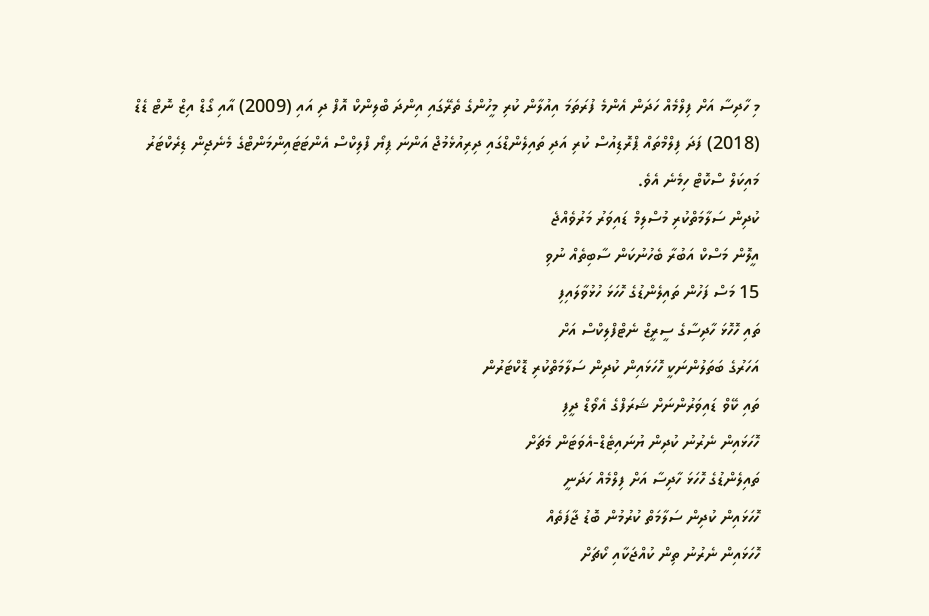މި ހާދިސާ އަށް ފިލްމެއް ހަދަން އެންމެ ފުރަތަމަ އިއުލާން ކުރި މީހުންގެ ތެރޭގައި އިންދަ ބްލިންކް އޮފް ދި އައި (2009) އާއި ގޯޑް އިޒް ނޮޓް ޑެޑް (2018) ފަދަ ފިލްމްތައް ޕްރޮޑިއުސް ކުރި އަދި ތައިލެންޑްގައި ދިރިއުޅެމުޖް އަންނަ ޕިޔޯ ފްލިކްސް އެންޓަޓައިންމަންޓްގެ މެނެޖިން ޑިރެކްޓަރު މައިކަލް ސްކޮޓް ހިމެނެ އެވެ.
ކުދިން ސަލާމަތްކުރި މުސްލިމް ޑައިވަރު މަރުވެއްޖެ
އީލޮން މަސްކް އަބުރާ ބެހުނުކަން ސާބިތެއް ނުވި
15 މަސް ފަހުން ތައިލެންޑުގެ ހޮހަޅަ ހުޅުވާލައިފި
ތައި ހޮހޮޅަ ހާދިސާގެ ސީރީޒް ނެޓްފްލިކްސް އަށް
އަހަރުގެ ބަތަލުންނަކީ ހޮހަޅައިން ކުދިން ސަލާމަތްކުރި ޑޮކްޓަރުން
ތައި ކޭވް ޑައިވަރުންނަށް ޝަރަފްގެ އެވޯޑް ދީފި
ހޮހަޅައިން ނެރުނު ކުދިން ޔުނައިޓެޑް-އެވަޓަން މެޗަށް
ތައިލެންޑުގެ ހޮހަޅަ ހާދިސާ އަށް ފިލްމެއް ހަދަނީ
ހޮހަޅައިން ކުދިން ސަލާމަތް ކުރުމުން ބޮޑު ޖާފަތެއް
ހޮހަޅައިން ނެރުނު ތިން ކުއްޖަކާއި ކޯޗަށް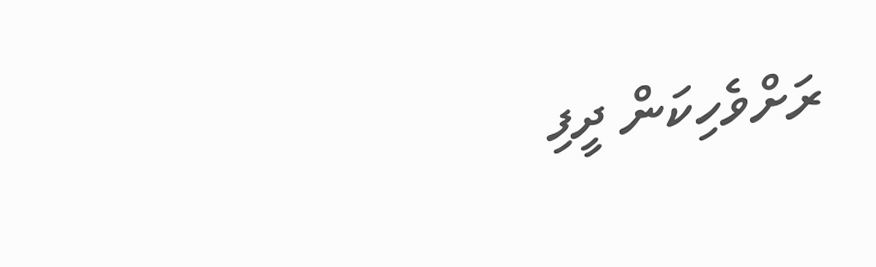ރަށްވެހިކަން ދީފި